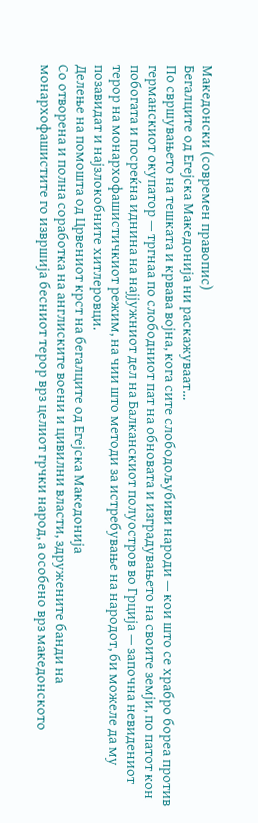Македонски (современ правопис)
Бегалците од Егејска Македонија ни раскажуваат…
По свршувањето на тешката и крвава војна, кога сите слободољубиви народи — кои што се храбро бореа против германскиот окупатор — тргнаа по слободниот пат на обновата и изградувањето на своите земји, по патот кон побогата и посреќна иднина на најјужниот дел на Балканскиот полуостров во Грција — започна невидениот терор на монархофашистичкиот режим, на чии што методи за истребување на народот, би можеле да му позавидат и најзлокобните хитлеровци.
Делење на помошта од Црвениот крст на бегалците од Егејска Македонија
Со отворена и полна соработка на англиските воени и цивилни власти, здружените банди на монархофашистите го извршија бесниот терор врз целиот грчки народ, а особено врз македонското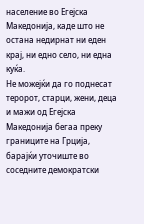население во Егејска Македонија, каде што не остана недирнат ни еден крај, ни едно село, ни една куќа.
Не можејќи да го поднесат теророт, старци, жени, деца и мажи од Егејска Македонија бегаа преку границите на Грција, барајќи уточиште во соседните демократски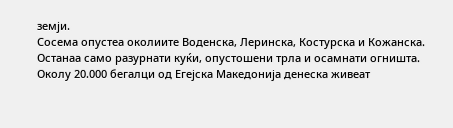земји.
Сосема опустеа околиите Воденска, Леринска, Костурска и Кожанска. Останаа само разурнати куќи, опустошени трла и осамнати огништа.
Околу 20.000 бегалци од Егејска Македонија денеска живеат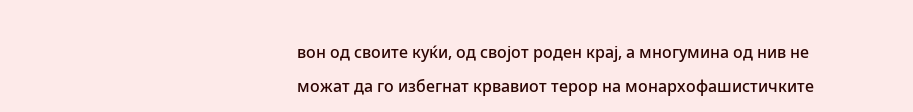вон од своите куќи, од својот роден крај, а многумина од нив не можат да го избегнат крвавиот терор на монархофашистичките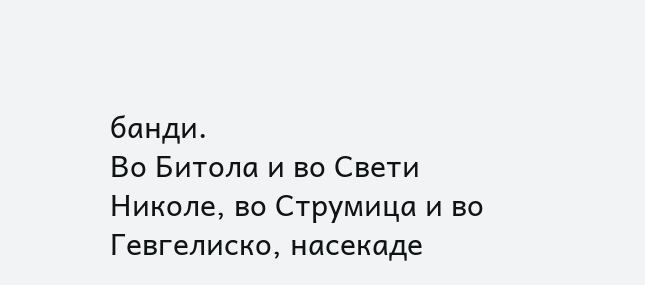банди.
Во Битола и во Свети Николе, во Струмица и во Гевгелиско, насекаде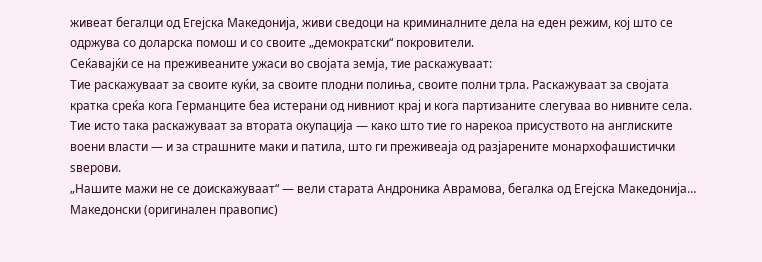живеат бегалци од Егејска Македонија, живи сведоци на криминалните дела на еден режим, кој што се одржува со доларска помош и со своите „демократски“ покровители.
Сеќавајќи се на преживеаните ужаси во својата земја, тие раскажуваат:
Тие раскажуваат за своите куќи, за своите плодни полиња, своите полни трла. Раскажуваат за својата кратка среќа кога Германците беа истерани од нивниот крај и кога партизаните слегуваа во нивните села. Тие исто така раскажуваат за втората окупација — како што тие го нарекоа присуството на англиските воени власти — и за страшните маки и патила, што ги преживеаја од разјарените монархофашистички ѕверови.
„Нашите мажи не се доискажуваат“ — вели старата Андроника Аврамова, бегалка од Егејска Македонија…
Македонски (оригинален правопис)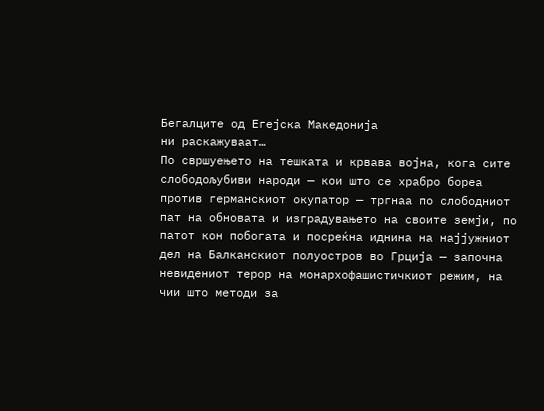Бегалците од Егејска Македонија
ни раскажуваат…
По свршуењето на тешката и крвава војна, кога сите слободољубиви народи — кои што се храбро бореа против германскиот окупатор — тргнаа по слободниот пат на обновата и изградувањето на своите земји, по патот кон побогата и посреќна иднина на најјужниот дел на Балканскиот полуостров во Грција — започна невидениот терор на монархофашистичкиот режим, на чии што методи за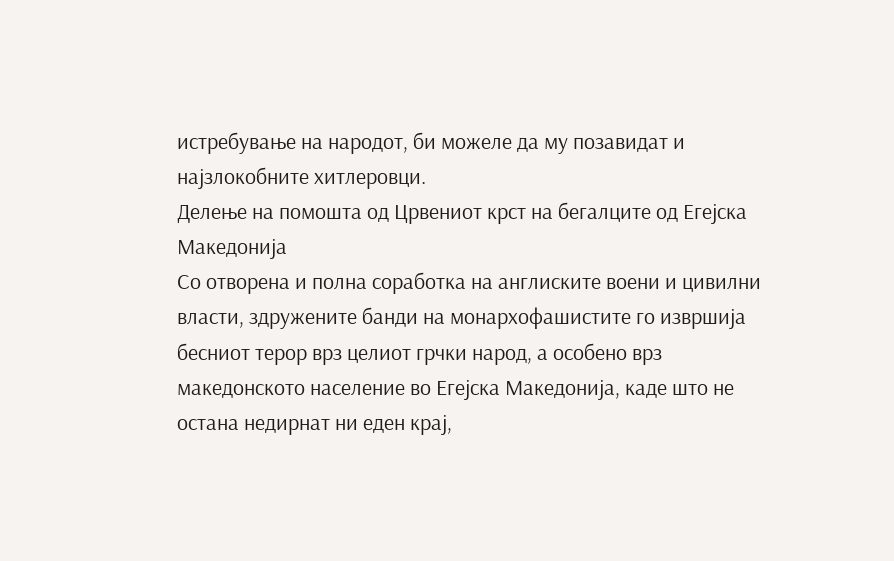истребување на народот, би можеле да му позавидат и најзлокобните хитлеровци.
Делење на помошта од Црвениот крст на бегалците од Егејска Македонија
Со отворена и полна соработка на англиските воени и цивилни власти, здружените банди на монархофашистите го извршија бесниот терор врз целиот грчки народ, а особено врз македонското население во Егејска Македонија, каде што не остана недирнат ни еден крај,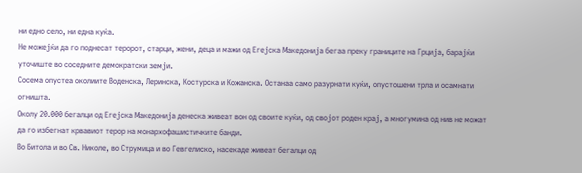ни едно село, ни една куќа.
Не можејќи да го поднесат теророт, старци, жени, деца и мажи од Егејска Македонија бегаа преку границите на Грција, барајќи уточиште во соседните демократски земји.
Сосема опустеа околиите Воденска, Леринска, Костурска и Кожанска. Останаа само разурнати куќи, опустошени трла и осамнати огништа.
Околу 20.000 бегалци од Егејска Македонија денеска живеат вон од своите куќи, од својот роден крај, а многумина од нив не можат да го избегнат крвавиот терор на монархофашистичките банди.
Во Битола и во Св. Николе, во Струмица и во Гевгелиско, насекаде живеат бегалци од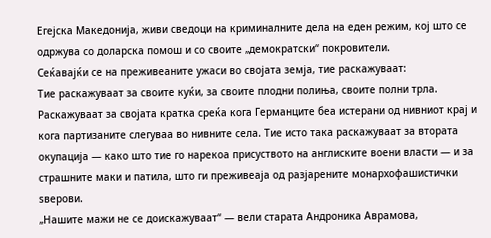Егејска Македонија, живи сведоци на криминалните дела на еден режим, кој што се одржува со доларска помош и со своите „демократски“ покровители.
Сеќавајќи се на преживеаните ужаси во својата земја, тие раскажуваат:
Тие раскажуваат за своите куќи, за своите плодни полиња, своите полни трла. Раскажуваат за својата кратка среќа кога Германците беа истерани од нивниот крај и кога партизаните слегуваа во нивните села. Тие исто така раскажуваат за втората окупација — како што тие го нарекоа присуството на англиските воени власти — и за страшните маки и патила, што ги преживеаја од разјарените монархофашистички ѕверови.
„Нашите мажи не се доискажуваат“ — вели старата Андроника Аврамова,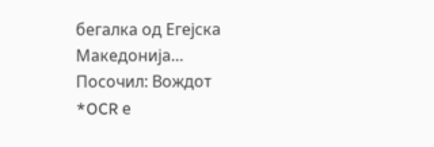бегалка од Егејска Македонија…
Посочил: Вождот
*OCR е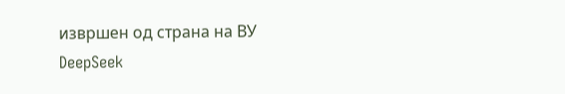извршен од страна на ВУ DeepSeek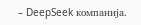– DeepSeek компанија.